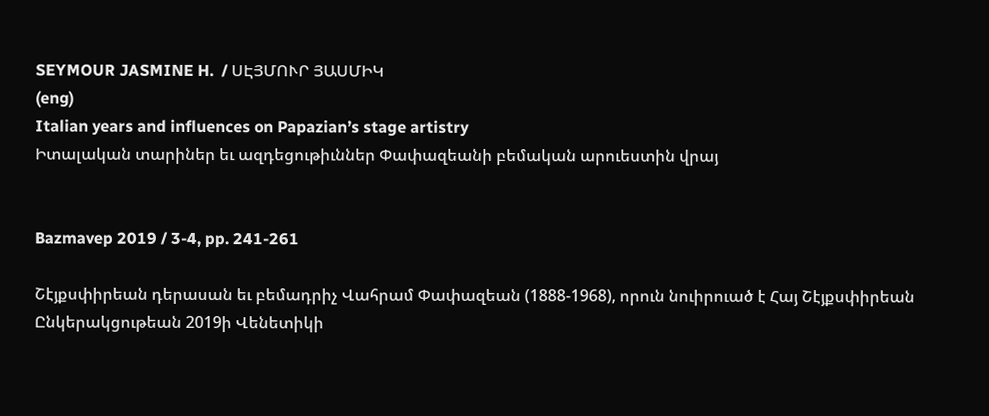SEYMOUR JASMINE H.  / ՍԷՅՄՈՒՐ ՅԱՍՄԻԿ
(eng)
Italian years and influences on Papazian’s stage artistry
Իտալական տարիներ եւ ազդեցութիւններ Փափազեանի բեմական արուեստին վրայ


Bazmavep 2019 / 3-4, pp. 241-261

Շէյքսփիրեան դերասան եւ բեմադրիչ Վահրամ Փափազեան (1888-1968), որուն նուիրուած է Հայ Շէյքսփիրեան Ընկերակցութեան 2019ի Վենետիկի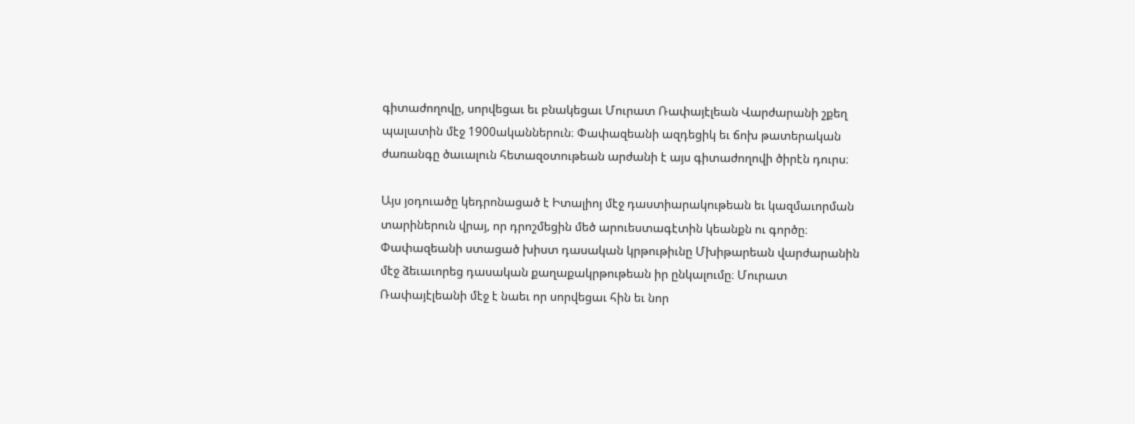գիտաժողովը, սորվեցաւ եւ բնակեցաւ Մուրատ Ռափայէլեան Վարժարանի շքեղ պալատին մէջ 1900ականներուն։ Փափազեանի ազդեցիկ եւ ճոխ թատերական ժառանգը ծաւալուն հետազօտութեան արժանի է այս գիտաժողովի ծիրէն դուրս։

Այս յօդուածը կեդրոնացած է Իտալիոյ մէջ դաստիարակութեան եւ կազմաւորման տարիներուն վրայ, որ դրոշմեցին մեծ արուեստագէտին կեանքն ու գործը։ Փափազեանի ստացած խիստ դասական կրթութիւնը Մխիթարեան վարժարանին մէջ ձեւաւորեց դասական քաղաքակրթութեան իր ընկալումը։ Մուրատ Ռափայէլեանի մէջ է նաեւ որ սորվեցաւ հին եւ նոր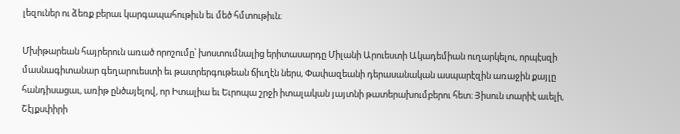լեզուներ ու ձեռք բերաւ կարգապահութիւն եւ մեծ հմտութիւն։

Մխիթարեան հայրերուն առած որոշումը՝ խոստումնալից երիտասարդը Միլանի Արուեստի Ակադեմիան ուղարկելու, որպէսզի մասնագիտանար գեղարուեստի եւ թատրերգութեան ճիւղէն ներս, Փափազեանի դերասանական ասպարէզին առաջին քայլը հանդիսացաւ, առիթ ընծայելով, որ Իտալիա եւ Եւրոպա շրջի իտալական յայտնի թատերախումբերու հետ։ Յիսուն տարիէ աւելի, Շէյքսփիրի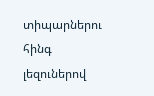տիպարներու հինգ լեզուներով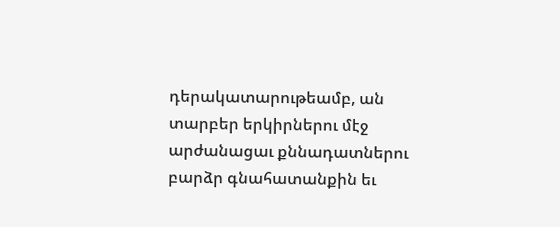դերակատարութեամբ, ան տարբեր երկիրներու մէջ արժանացաւ քննադատներու բարձր գնահատանքին եւ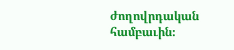ժողովրդական համբաւին։